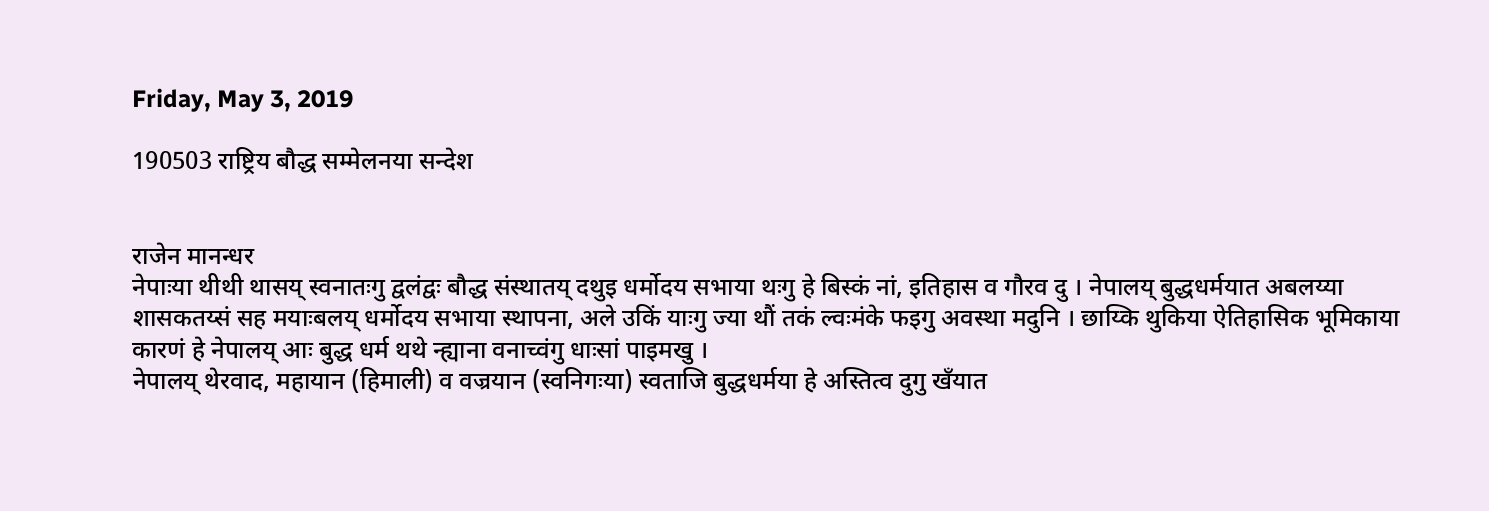Friday, May 3, 2019

190503 राष्ट्रिय बौद्ध सम्मेलनया सन्देश


राजेन मानन्धर
नेपाःया थीथी थासय् स्वनातःगु द्वलंद्वः बौद्ध संस्थातय् दथुइ धर्मोदय सभाया थःगु हे बिस्कं नां, इतिहास व गौरव दु । नेपालय् बुद्धधर्मयात अबलय्या शासकतय्सं सह मयाःबलय् धर्मोदय सभाया स्थापना, अले उकिं याःगु ज्या थौं तकं ल्वःमंके फइगु अवस्था मदुनि । छाय्कि थुकिया ऐतिहासिक भूमिकाया कारणं हे नेपालय् आः बुद्ध धर्म थथे न्ह्याना वनाच्वंगु धाःसां पाइमखु ।
नेपालय् थेरवाद, महायान (हिमाली) व वज्रयान (स्वनिगःया) स्वताजि बुद्धधर्मया हे अस्तित्व दुगु खँयात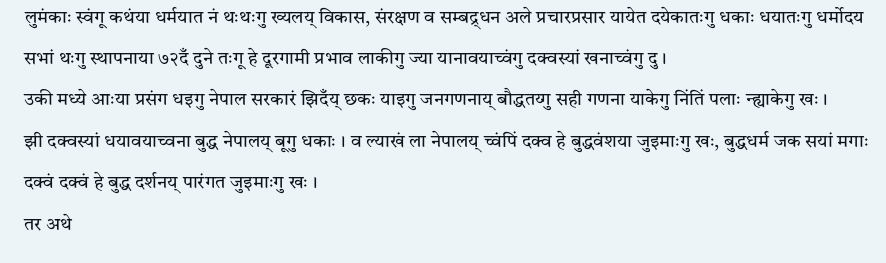लुमंकाः स्वंगू कथंया धर्मयात नं थःथःगु ख्यलय् विकास, संरक्षण व सम्बद्र्धन अले प्रचारप्रसार यायेत दयेकातःगु धकाः धयातःगु धर्मोदय सभां थःगु स्थापनाया ७२दँ दुने तःगू हे दूरगामी प्रभाव लाकीगु ज्या यानावयाच्वंगु दक्वस्यां खनाच्वंगु दु ।
उकी मध्ये आःया प्रसंग धइगु नेपाल सरकारं झिदँय् छकः याइगु जनगणनाय् बौद्धतय्गु सही गणना याकेगु निंतिं पलाः न्ह्याकेगु खः ।
झी दक्वस्यां धयावयाच्वना बुद्ध नेपालय् बूगु धकाः । व ल्याखं ला नेपालय् च्वंपिं दक्व हे बुद्धवंशया जुइमाःगु खः, बुद्धधर्म जक सयां मगाः दक्वं दक्वं हे बुद्ध दर्शनय् पारंगत जुइमाःगु खः ।
तर अथे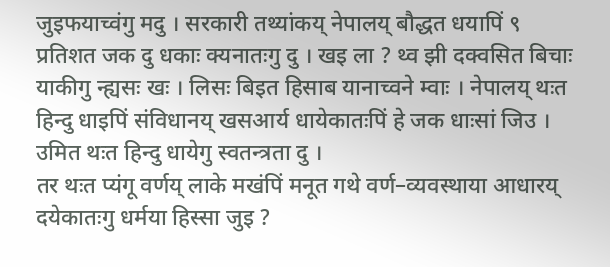जुइफयाच्वंगु मदु । सरकारी तथ्यांकय् नेपालय् बौद्धत धयापिं ९ प्रतिशत जक दु धकाः क्यनातःगु दु । खइ ला ? थ्व झी दक्वसित बिचाः याकीगु न्ह्यसः खः । लिसः बिइत हिसाब यानाच्वने म्वाः । नेपालय् थःत हिन्दु धाइपिं संविधानय् खसआर्य धायेकातःपिं हे जक धाःसां जिउ । उमित थःत हिन्दु धायेगु स्वतन्त्रता दु ।
तर थःत प्यंगू वर्णय् लाके मखंपिं मनूत गथे वर्ण–व्यवस्थाया आधारय् दयेकातःगु धर्मया हिस्सा जुइ ?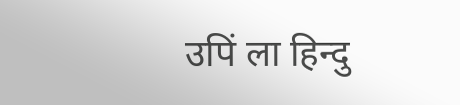उपिं ला हिन्दु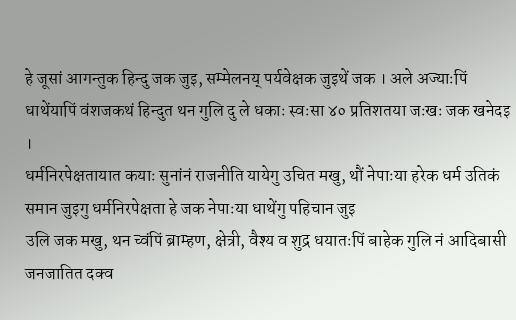हे जूसां आगन्तुक हिन्दु जक जुइ, सम्मेलनय् पर्यवेक्षक जुइथें जक । अले अज्याःपिं धाथेंयापिं वंशजकथं हिन्दुत थन गुलि दु ले धकाः स्वःसा ४० प्रतिशतया जःखः जक खनेदइ ।
धर्मनिरपेक्षतायात कयाः सुनांनं राजनीति यायेगु उचित मखु, थौं नेपाःया हरेक धर्म उतिकं
समान जुइगु धर्मनिरपेक्षता हे जक नेपाःया धाथेंगु पहिचान जुइ
उलि जक मखु, थन च्वंपिं ब्राम्हण, क्षेत्री, वैश्य व शुद्र धयातःपिं बाहेक गुलि नं आदिबासी जनजातित दक्व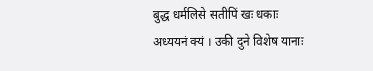बुद्ध धर्मलिसे सतीपिं खः धकाः अध्ययनं क्यं । उकी दुने विशेष यानाः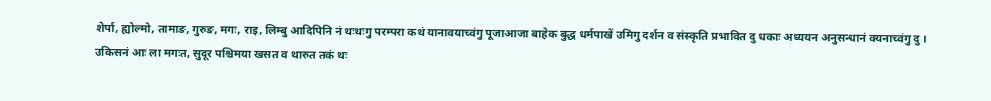शेर्पा, ह्योल्मो, तामाङ, गुरुङ, मगः, राइ, लिम्बु आदिपिनि नं थःथःगु परम्परा कथं यानावयाच्वंगु पूजाआजा बाहेक बुद्ध धर्मपाखें उमिगु दर्शन व संस्कृति प्रभावित दु धकाः अध्ययन अनुसन्धानं क्यनाच्वंगु दु ।
उकिसनं आः ला मगःत, सुदूर पश्चिमया खसत व थारुत तकं थः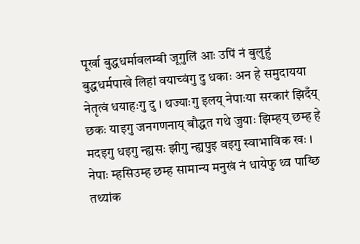पूर्खा बुद्धधर्मावलम्बी जूगुलिं आः उपिं नं बुलुहुं बुद्धधर्मपाखे लिहां वयाच्वंगु दु धकाः अन हे समुदायया नेतृत्वं धयाहःगु दु । थज्याःगु इलय् नेपाःया सरकारं झिदँय् छकः याइगु जनगणनाय् बौद्धत गथे जुयाः झिम्हय् छम्ह हे मदइगु धइगु न्ह्यसः झीगु न्ह्यपुइ वइगु स्वाभाविक खः ।
नेपाः म्हसिउम्ह छम्ह सामान्य मनुखं नं धायेफु थ्व पाय्छि तथ्यांक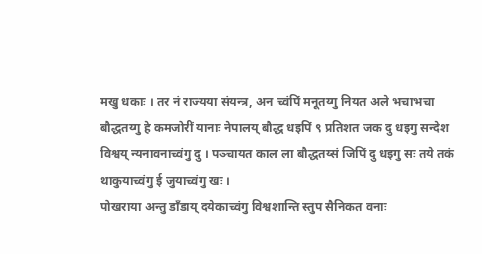मखु धकाः । तर नं राज्यया संयन्त्र, अन च्वंपिं मनूतय्गु नियत अले भचाभचा बौद्धतय्गु हे कमजोरीं यानाः नेपालय् बौद्ध धइपिं ९ प्रतिशत जक दु धइगु सन्देश विश्वय् न्यनावनाच्वंगु दु । पञ्चायत काल ला बौद्धतय्सं जिपिं दु धइगु सः तये तकं थाकुयाच्वंगु ई जुयाच्वंगु खः ।
पोखराया अन्तु डाँडाय् दयेकाच्वंगु विश्वशान्ति स्तुप सैनिकत वनाः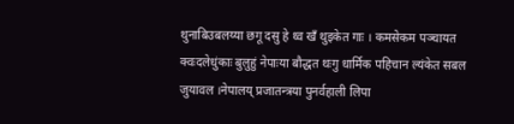थुनाबिउबलय्या छगू दसु हे थ्व खँ थुइकेत गाः । कमसेकम पञ्चायत क्वःदलेधुंकाः बुलुहुं नेपाःया बौद्धत थःगु धार्मिक पहिचान ल्यंकेत सबल जुयावल ।नेपालय् प्रजातन्त्रया पुनर्वहाली लिपा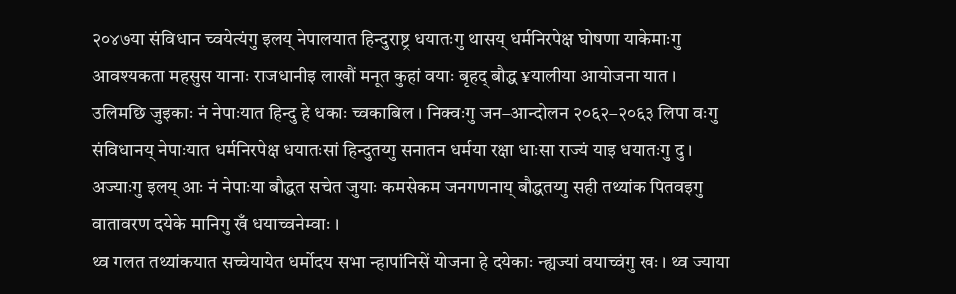२०४७या संविधान च्वयेत्यंगु इलय् नेपालयात हिन्दुराष्ट्र धयातःगु थासय् धर्मनिरपेक्ष घोषणा याकेमाःगु आवश्यकता महसुस यानाः राजधानीइ लाखौं मनूत कुहां वयाः बृहद् बौद्ध ¥यालीया आयोजना यात ।
उलिमछि जुइकाः नं नेपाःयात हिन्दु हे धकाः च्वकाबिल । निक्वःगु जन–आन्दोलन २०६२–२०६३ लिपा वःगु संविधानय् नेपाःयात धर्मनिरपेक्ष धयातःसां हिन्दुतय्गु सनातन धर्मया रक्षा धाःसा राज्यं याइ धयातःगु दु । अज्याःगु इलय् आः नं नेपाःया बौद्धत सचेत जुयाः कमसेकम जनगणनाय् बौद्धतय्गु सही तथ्यांक पितवइगु वातावरण दयेके मानिगु खँ धयाच्वनेम्वाः ।
थ्व गलत तथ्यांकयात सच्चेयायेत धर्मोदय सभा न्हापांनिसें योजना हे दयेकाः न्ह्यज्यां वयाच्वंगु खः । थ्व ज्याया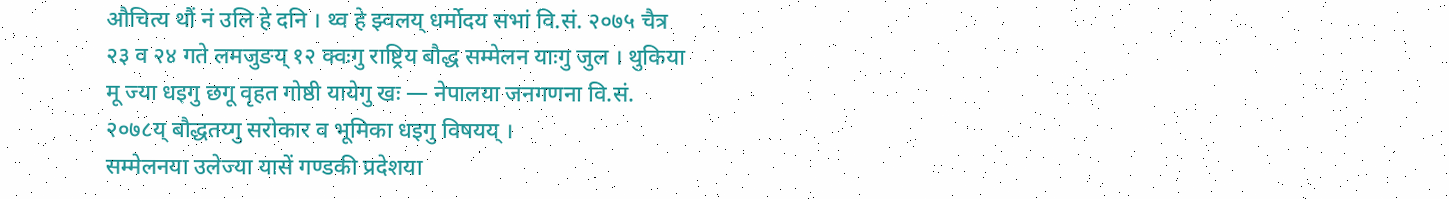औचित्य थौं नं उलि हे दनि । थ्व हे झ्वलय् धर्मोदय सभां वि.सं. २०७५ चैत्र २३ व २४ गते लमजुङय् १२ क्वःगु राष्ट्रिय बौद्ध सम्मेलन याःगु जुल । थुकिया मू ज्या धइगु छगू वृहत गोष्ठी यायेगु खः — नेपालया जनगणना वि.सं. २०७८य् बौद्धतय्गु सरोकार व भूमिका धइगु विषयय् ।
सम्मेलनया उलेज्या यासें गण्डकी प्रदेशया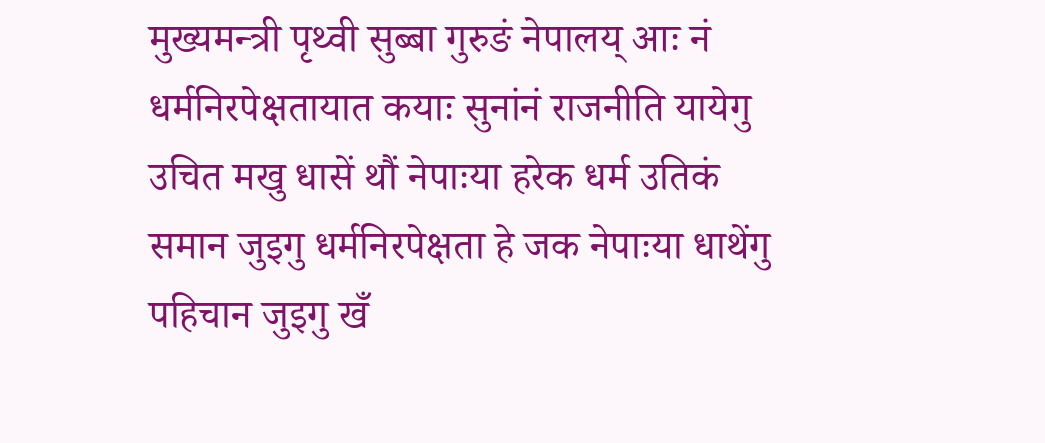मुख्यमन्त्री पृथ्वी सुब्बा गुरुङं नेपालय् आः नं धर्मनिरपेक्षतायात कयाः सुनांनं राजनीति यायेगु उचित मखु धासें थौं नेपाःया हरेक धर्म उतिकं समान जुइगु धर्मनिरपेक्षता हे जक नेपाःया धाथेंगु पहिचान जुइगु खँ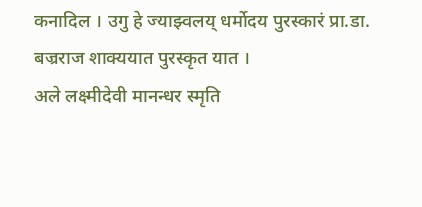कनादिल । उगु हे ज्याझ्वलय् धर्मोदय पुरस्कारं प्रा.डा. बज्रराज शाक्ययात पुरस्कृत यात ।
अले लक्ष्मीदेवी मानन्धर स्मृति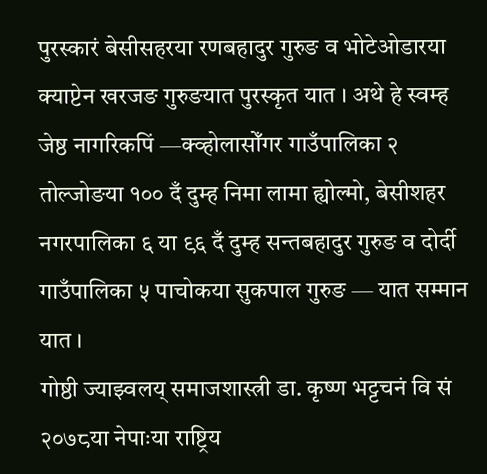पुरस्कारं बेसीसहरया रणबहादुर गुरुङ व भोटेओडारया क्याप्टेन खरजङ गुरुङयात पुरस्कृत यात । अथे हे स्वम्ह जेष्ठ नागरिकपिं —क्व्होलासोँगर गाउँपालिका २ तोल्जोङया १०० दँ दुम्ह निमा लामा ह्योल्मो, बेसीशहर नगरपालिका ६ या ९६ दँ दुम्ह सन्तबहादुर गुरुङ व दोर्दी गाउँपालिका ५ पाचोकया सुकपाल गुरुङ — यात सम्मान यात ।
गोष्ठी ज्याझ्वलय् समाजशास्त्री डा. कृष्ण भट्टचनं वि सं २०७८या नेपाःया राष्ट्रिय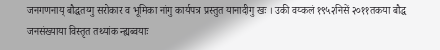जनगणनाय् बौद्धतय्गु सरोकार व भूमिका नांगु कार्यपत्र प्रस्तुत यानादीगु खः । उकी वय्कलं १९५२निसें २०११तकया बौद्ध जनसंख्याया विस्तृत तथ्यांक न्ह्यब्वयाः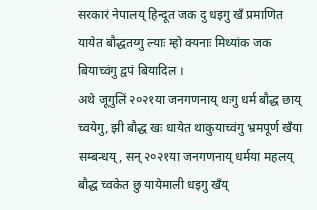सरकारं नेपालय् हिन्दूत जक दु धइगु खँ प्रमाणित यायेत बौद्धतय्गु ल्याः म्हो क्यनाः मिथ्यांक जक बियाच्वंगु द्वपं बियादिल ।
अथे जूगुलिं २०२१या जनगणनाय् थःगु धर्म बौद्ध छाय् च्वयेगु, झी बौद्ध खः धायेत थाकुयाच्वंगु भ्रमपूर्ण खँया सम्बन्धय्, सन् २०२१या जनगणनाय् धर्मया महलय् बौद्ध च्वकेत छु यायेमाली धइगु खँय्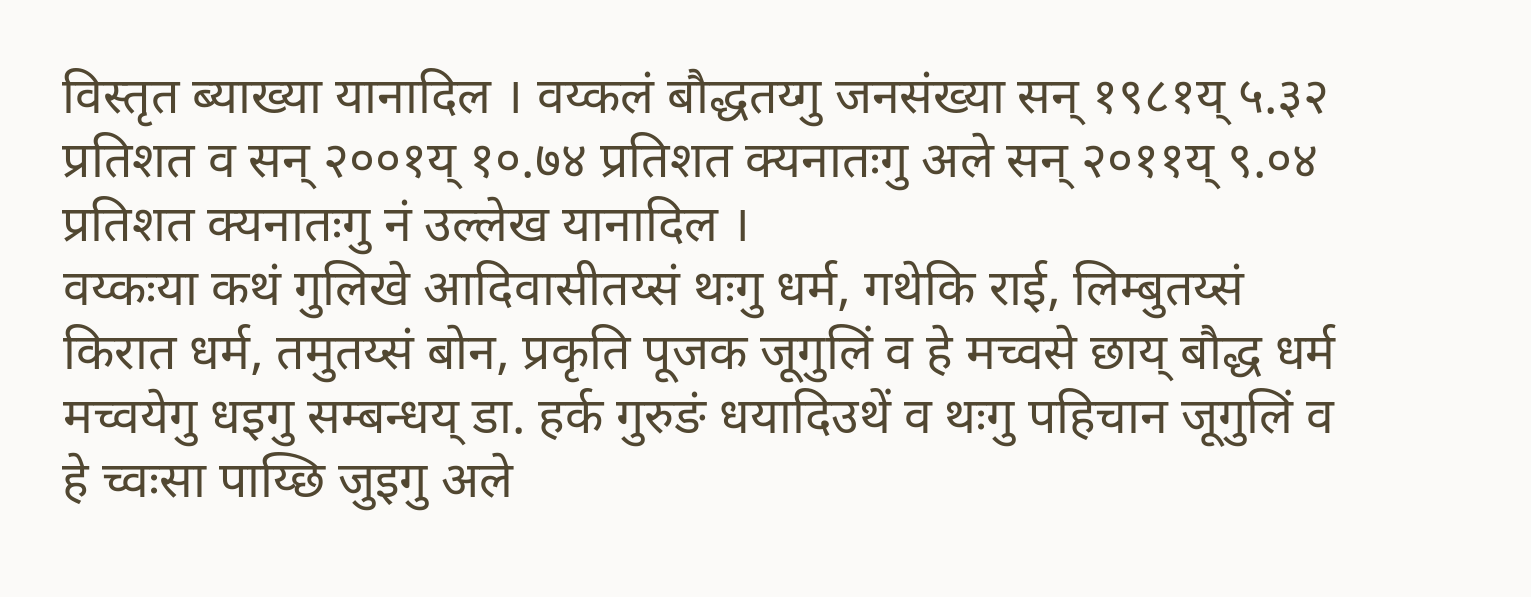विस्तृत ब्याख्या यानादिल । वय्कलं बौद्धतय्गु जनसंख्या सन् १९८१य् ५.३२ प्रतिशत व सन् २००१य् १०.७४ प्रतिशत क्यनातःगु अले सन् २०११य् ९.०४ प्रतिशत क्यनातःगु नं उल्लेख यानादिल ।
वय्कःया कथं गुलिखे आदिवासीतय्सं थःगु धर्म, गथेकि राई, लिम्बुतय्सं किरात धर्म, तमुतय्सं बोन, प्रकृति पूजक जूगुलिं व हे मच्वसे छाय् बौद्ध धर्म मच्वयेगु धइगु सम्बन्धय् डा. हर्क गुरुङं धयादिउथें व थःगु पहिचान जूगुलिं व हे च्वःसा पाय्छि जुइगु अले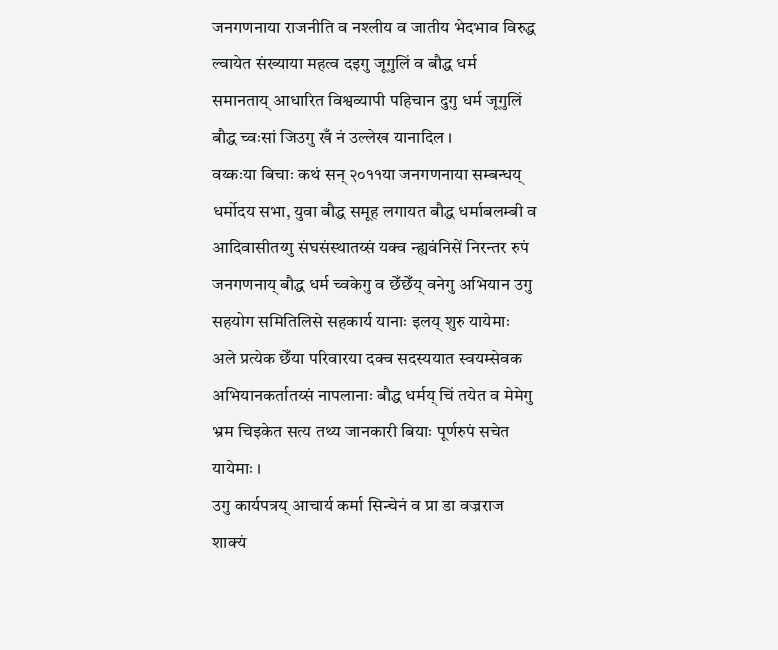जनगणनाया राजनीति व नश्लीय व जातीय भेदभाव विरुद्ध ल्वायेत संख्याया महत्व दइगु जूगुलिं व बौद्ध धर्म समानताय् आधारित विश्वव्यापी पहिचान दुगु धर्म जूगुलिं बौद्ध च्वःसां जिउगु खँ नं उल्लेख यानादिल ।
वय्कःया बिचाः कथं सन् २०११या जनगणनाया सम्बन्धय् धर्मोदय सभा, युवा बौद्ध समूह लगायत बौद्ध धर्माबलम्बी व आदिवासीतय्गु संघसंस्थातय्सं यक्व न्ह्यवंनिसें निरन्तर रुपं जनगणनाय् बौद्ध धर्म च्वकेगु व छेँछेँय् वनेगु अभियान उगु सहयोग समितिलिसे सहकार्य यानाः इलय् शुरु यायेमाः अले प्रत्येक छेँया परिवारया दक्व सदस्ययात स्वयम्सेवक अभियानकर्तातय्सं नापलानाः बौद्ध धर्मय् चिं तयेत व मेमेगु भ्रम चिइकेत सत्य तथ्य जानकारी बियाः पूर्णरुपं सचेत यायेमाः ।
उगु कार्यपत्रय् आचार्य कर्मा सिन्चेनं व प्रा डा वज्रराज शाक्यं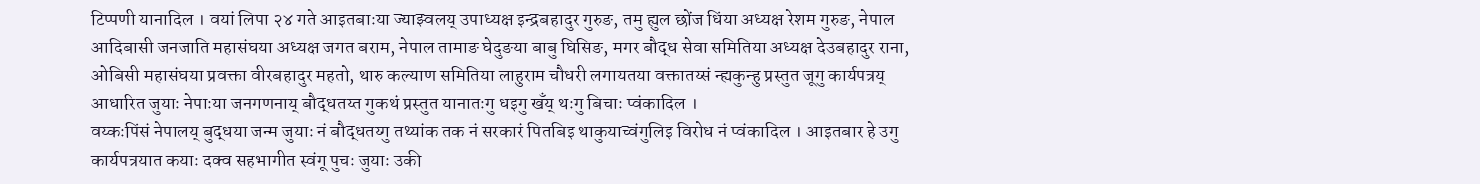टिप्पणी यानादिल । वयां लिपा २४ गते आइतबाःया ज्याझ्वलय् उपाध्यक्ष इन्द्रबहादुर गुरुङ, तमु ह्युल छोंज धिंया अध्यक्ष रेशम गुरुङ, नेपाल आदिबासी जनजाति महासंघया अध्यक्ष जगत बराम, नेपाल तामाङ घेदुङया बाबु घिसिङ, मगर बौद्ध सेवा समितिया अध्यक्ष देउबहादुर राना, ओबिसी महासंघया प्रवक्ता वीरबहादुर महतो, थारु कल्याण समितिया लाहुराम चौधरी लगायतया वक्तातय्सं न्ह्यकुन्हु प्रस्तुत जूगु कार्यपत्रय् आधारित जुयाः नेपाःया जनगणनाय् बौद्धतय्त गुकथं प्रस्तुत यानातःगु धइगु खँय् थःगु बिचाः प्वंकादिल ।
वय्कःपिंसं नेपालय् बुद्धया जन्म जुयाः नं बौद्धतय्गु तथ्यांक तक नं सरकारं पितबिइ थाकुयाच्वंगुलिइ विरोध नं प्वंकादिल । आइतबार हे उगु कार्यपत्रयात कयाः दक्व सहभागीत स्वंगू पुचः जुयाः उकी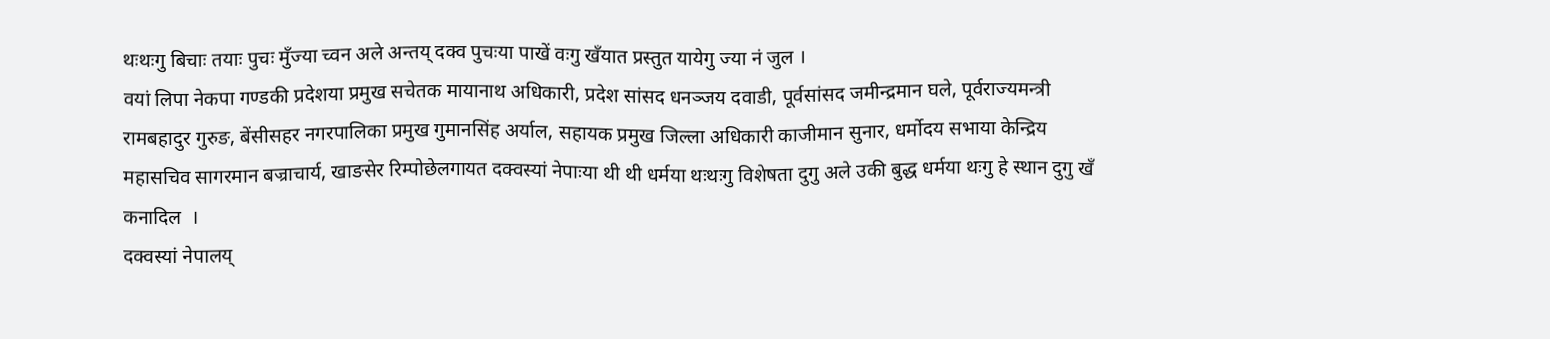थःथःगु बिचाः तयाः पुचः मुँज्या च्वन अले अन्तय् दक्व पुचःया पाखें वःगु खँयात प्रस्तुत यायेगु ज्या नं जुल ।
वयां लिपा नेकपा गण्डकी प्रदेशया प्रमुख सचेतक मायानाथ अधिकारी, प्रदेश सांसद धनञ्जय दवाडी, पूर्वसांसद जमीन्द्रमान घले, पूर्वराज्यमन्त्री रामबहादुर गुरुङ, बेंसीसहर नगरपालिका प्रमुख गुमानसिंह अर्याल, सहायक प्रमुख जिल्ला अधिकारी काजीमान सुनार, धर्मोदय सभाया केन्द्रिय महासचिव सागरमान बज्राचार्य, खाङसेर रिम्पोछेलगायत दक्वस्यां नेपाःया थी थी धर्मया थःथःगु विशेषता दुगु अले उकी बुद्ध धर्मया थःगु हे स्थान दुगु खँ कनादिल  ।
दक्वस्यां नेपालय्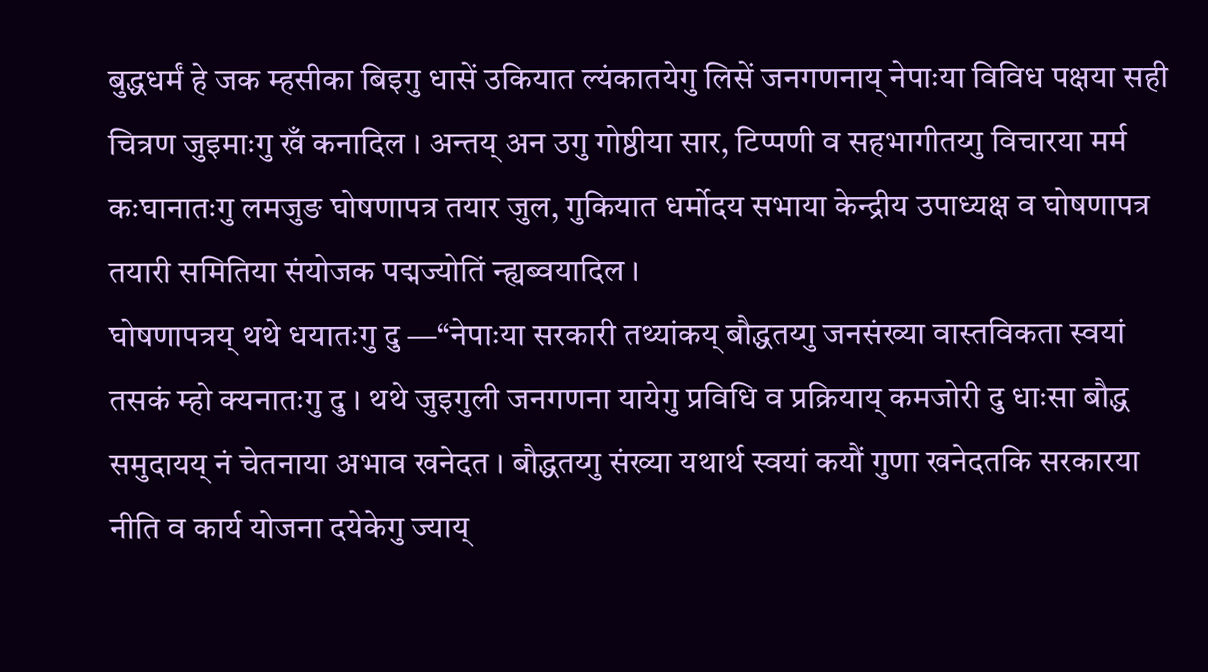बुद्धधर्मं हे जक म्हसीका बिइगु धासें उकियात ल्यंकातयेगु लिसें जनगणनाय् नेपाःया विविध पक्षया सही चित्रण जुइमाःगु खँ कनादिल । अन्तय् अन उगु गोष्ठीया सार, टिप्पणी व सहभागीतय्गु विचारया मर्म कःघानातःगु लमजुङ घोषणापत्र तयार जुल, गुकियात धर्मोदय सभाया केन्द्रीय उपाध्यक्ष व घोषणापत्र तयारी समितिया संयोजक पद्मज्योतिं न्ह्यब्वयादिल ।
घोषणापत्रय् थथे धयातःगु दु —“नेपाःया सरकारी तथ्यांकय् बौद्धतय्गु जनसंख्या वास्तविकता स्वयां तसकं म्हो क्यनातःगु दु । थथे जुइगुली जनगणना यायेगु प्रविधि व प्रक्रियाय् कमजोरी दु धाःसा बौद्ध समुदायय् नं चेतनाया अभाव खनेदत । बौद्धतय्गु संख्या यथार्थ स्वयां कयौं गुणा खनेदतकि सरकारया नीति व कार्य योजना दयेकेगु ज्याय्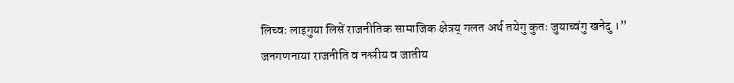लिच्वः लाइगुया लिसें राजनीतिक सामाजिक क्षेत्रय् गलत अर्थ तयेगु कुतः जुयाच्वंगु खनेदु ।”
जनगणनाया राजनीति व नश्लीय व जातीय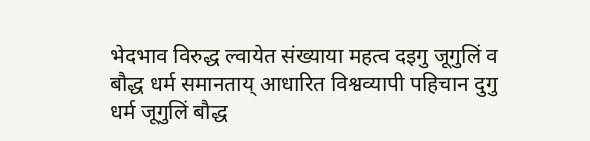भेदभाव विरुद्ध ल्वायेत संख्याया महत्व दइगु जूगुलिं व बौद्ध धर्म समानताय् आधारित विश्वव्यापी पहिचान दुगु धर्म जूगुलिं बौद्ध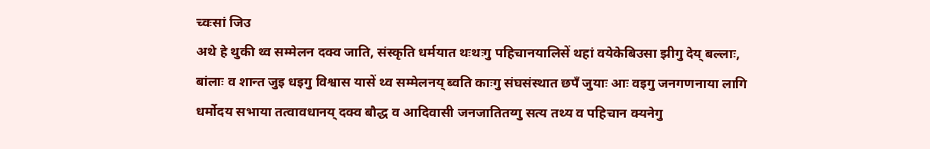च्वःसां जिउ
अथे हे थुकी थ्व सम्मेलन दक्व जाति, संस्कृति धर्मयात थःथःगु पहिचानयालिसें थहां वयेकेबिउसा झीगु देय् बल्लाः, बांलाः व शान्त जुइ धइगु विश्वास यासें थ्व सम्मेलनय् ब्वति काःगु संघसंस्थात छपँ जुयाः आः वइगु जनगणनाया लागि धर्मोदय सभाया तत्वावधानय् दक्व बौद्ध व आदिवासी जनजातितय्गु सत्य तथ्य व पहिचान क्यनेगु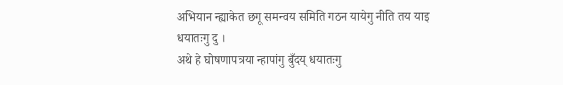अभियान न्ह्याकेत छगू समन्वय समिति गठन यायेगु नीति तय याइ धयातःगु दु ।
अथे हे घोषणापत्रया न्हापांगु बुँदय् धयातःगु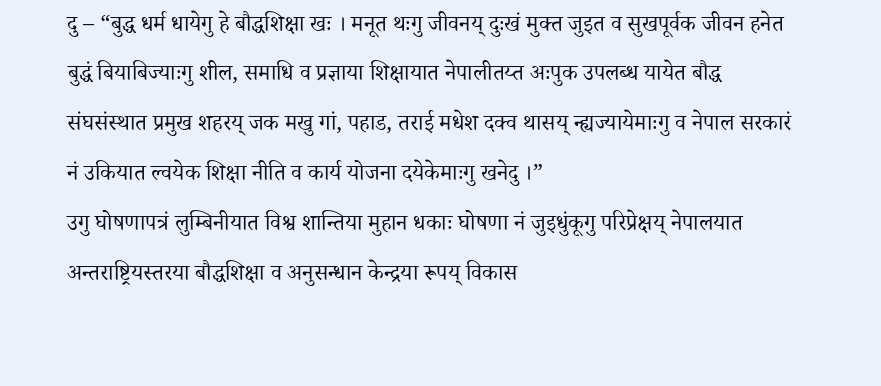दु – “बुद्ध धर्म धायेगु हे बौद्धशिक्षा खः । मनूत थःगु जीवनय् दुःखं मुक्त जुइत व सुखपूर्वक जीवन हनेत बुद्धं बियाबिज्याःगु शील, समाधि व प्रज्ञाया शिक्षायात नेपालीतय्त अःपुक उपलब्ध यायेत बौद्ध संघसंस्थात प्रमुख शहरय् जक मखु गां, पहाड, तराई मधेश दक्व थासय् न्ह्यज्यायेमाःगु व नेपाल सरकारं नं उकियात ल्वयेक शिक्षा नीति व कार्य योजना दयेकेमाःगु खनेदु ।”
उगु घोषणापत्रं लुम्बिनीयात विश्व शान्तिया मुहान धकाः घोषणा नं जुइधुंकूगु परिप्रेक्षय् नेपालयात अन्तराष्ट्रियस्तरया बौद्धशिक्षा व अनुसन्धान केन्द्रया रूपय् विकास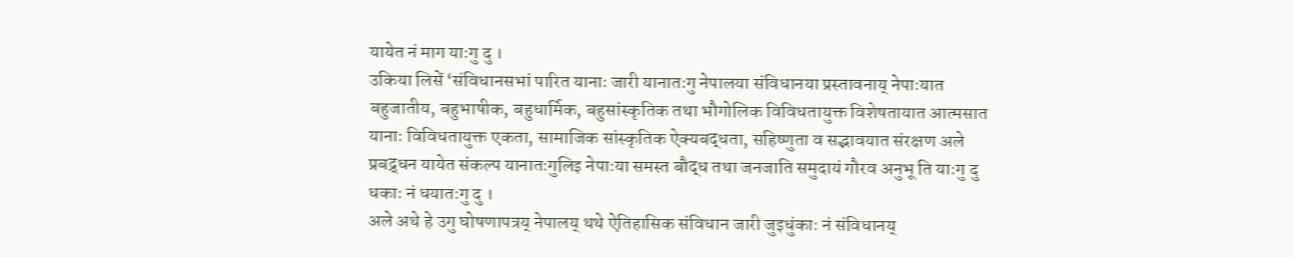यायेत नं माग याःगु दु ।
उकिया लिसें ‘संविधानसभां पारित यानाः जारी यानातःगु नेपालया संविधानया प्रस्तावनाय् नेपाःयात बहुजातीय, बहुभाषीक, बहुधार्मिक, बहुसांस्कृतिक तथा भौगोलिक विविधतायुक्त विशेषतायात आत्मसात यानाः विविधतायुक्त एकता, सामाजिक सांस्कृतिक ऐक्यबद्धता, सहिष्णुता व सद्भावयात संरक्षण अले प्रबद्र्धन यायेत संकल्प यानातःगुलिइ नेपाःया समस्त बौद्ध तथा जनजाति समुदायं गौरव अनुभू ति याःगु दु धकाः नं धयातःगु दु ।
अले अथे हे उगु घोषणापत्रय् नेपालय् थथे ऐतिहासिक संविधान जारी जुइधुंकाः नं संविधानय्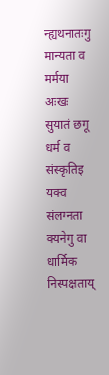न्ह्यथनातःगु मान्यता व मर्मया अःखः सुयातं छगू धर्म व संस्कृतिइ यक्व संलग्नता क्यनेगु वा धार्मिक निस्पक्षताय्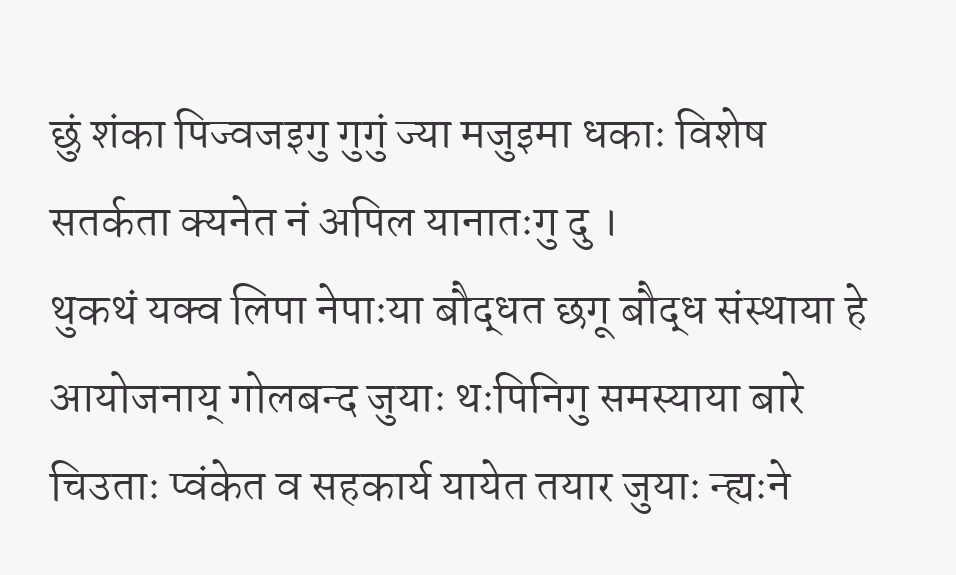छुं शंका पिज्वजइगु गुगुं ज्या मजुइमा धकाः विशेष सतर्कता क्यनेत नं अपिल यानातःगु दु ।
थुकथं यक्व लिपा नेपाःया बौद्धत छगू बौद्ध संस्थाया हे आयोजनाय् गोलबन्द जुयाः थःपिनिगु समस्याया बारे चिउताः प्वंकेत व सहकार्य यायेत तयार जुयाः न्ह्यःने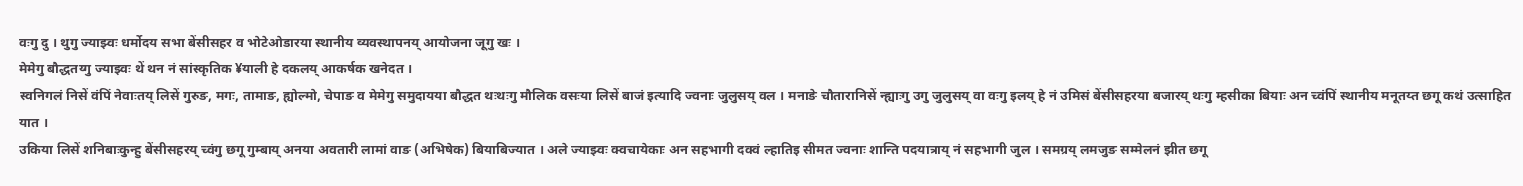वःगु दु । थुगु ज्याझ्वः धर्मोदय सभा बेंसीसहर व भोटेओडारया स्थानीय व्यवस्थापनय् आयोजना जूगु खः ।
मेमेगु बौद्धतय्गु ज्याझ्वः थें थन नं सांस्कृतिक ¥याली हे दकलय् आकर्षक खनेदत ।
स्वनिगलं निसें वंपिं नेवाःतय् लिसें गुरुङ, मगः, तामाङ, ह्योल्मो, चेपाङ व मेमेगु समुदायया बौद्धत थःथःगु मौलिक वसःया लिसें बाजं इत्यादि ज्वनाः जुलुसय् वल । मनाङे चौतारानिसें न्ह्याःगु उगु जुलुसय् वा वःगु इलय् हे नं उमिसं बेंसीसहरया बजारय् थःगु म्हसीका बियाः अन च्वंपिं स्थानीय मनूतय्त छगू कथं उत्साहित यात ।
उकिया लिसें शनिबाःकुन्हु बेंसीसहरय् च्वंगु छगू गुम्बाय् अनया अवतारी लामां वाङ (अभिषेक) बियाबिज्यात । अले ज्याझ्वः क्वचायेकाः अन सहभागी दक्वं ल्हातिइ सीमत ज्वनाः शान्ति पदयात्राय् नं सहभागी जुल । समग्रय् लमजुङ सम्मेलनं झीत छगू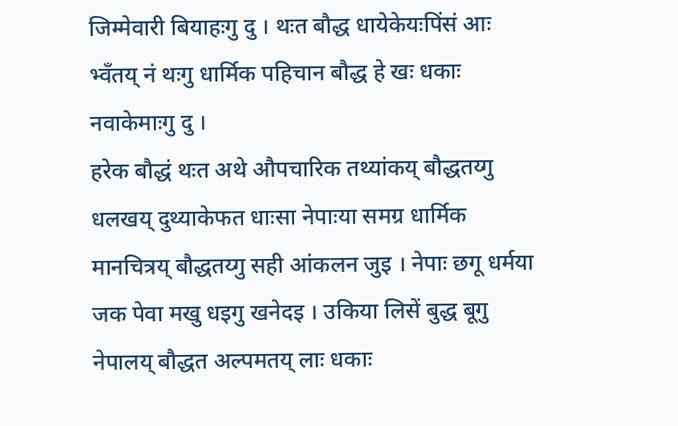जिम्मेवारी बियाहःगु दु । थःत बौद्ध धायेकेयःपिंसं आः भ्वँतय् नं थःगु धार्मिक पहिचान बौद्ध हे खः धकाः नवाकेमाःगु दु ।
हरेक बौद्धं थःत अथे औपचारिक तथ्यांकय् बौद्धतय्गु धलखय् दुथ्याकेफत धाःसा नेपाःया समग्र धार्मिक मानचित्रय् बौद्धतय्गु सही आंकलन जुइ । नेपाः छगू धर्मया जक पेवा मखु धइगु खनेदइ । उकिया लिसें बुद्ध बूगु नेपालय् बौद्धत अल्पमतय् लाः धकाः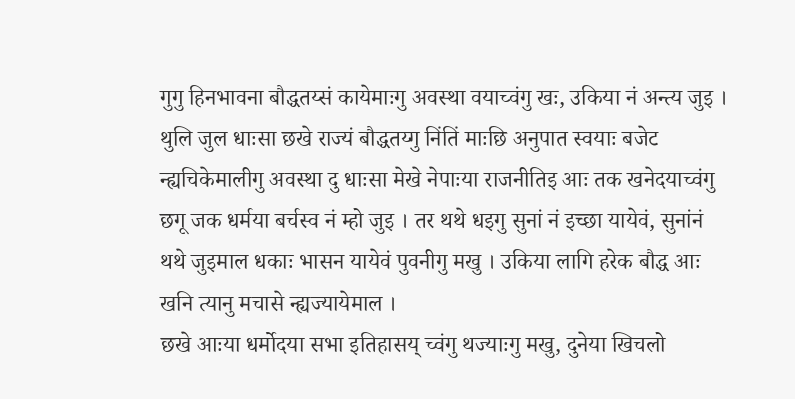गुगु हिनभावना बौद्धतय्सं कायेमाःगु अवस्था वयाच्वंगु खः, उकिया नं अन्त्य जुइ ।
थुलि जुल धाःसा छखे राज्यं बौद्धतय्गु निंतिं माःछि अनुपात स्वयाः बजेट न्ह्यचिकेमालीगु अवस्था दु धाःसा मेखे नेपाःया राजनीतिइ आः तक खनेदयाच्वंगु छगू जक धर्मया बर्चस्व नं म्हो जुइ । तर थथे धइगु सुनां नं इच्छा यायेवं, सुनांनं थथे जुइमाल धकाः भासन यायेवं पुवनीगु मखु । उकिया लागि हरेक बौद्ध आः खनि त्यानु मचासे न्ह्यज्यायेमाल ।
छखे आःया धर्मोदया सभा इतिहासय् च्वंगु थज्याःगु मखु, दुनेया खिचलो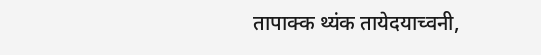तापाक्क थ्यंक तायेदयाच्वनी,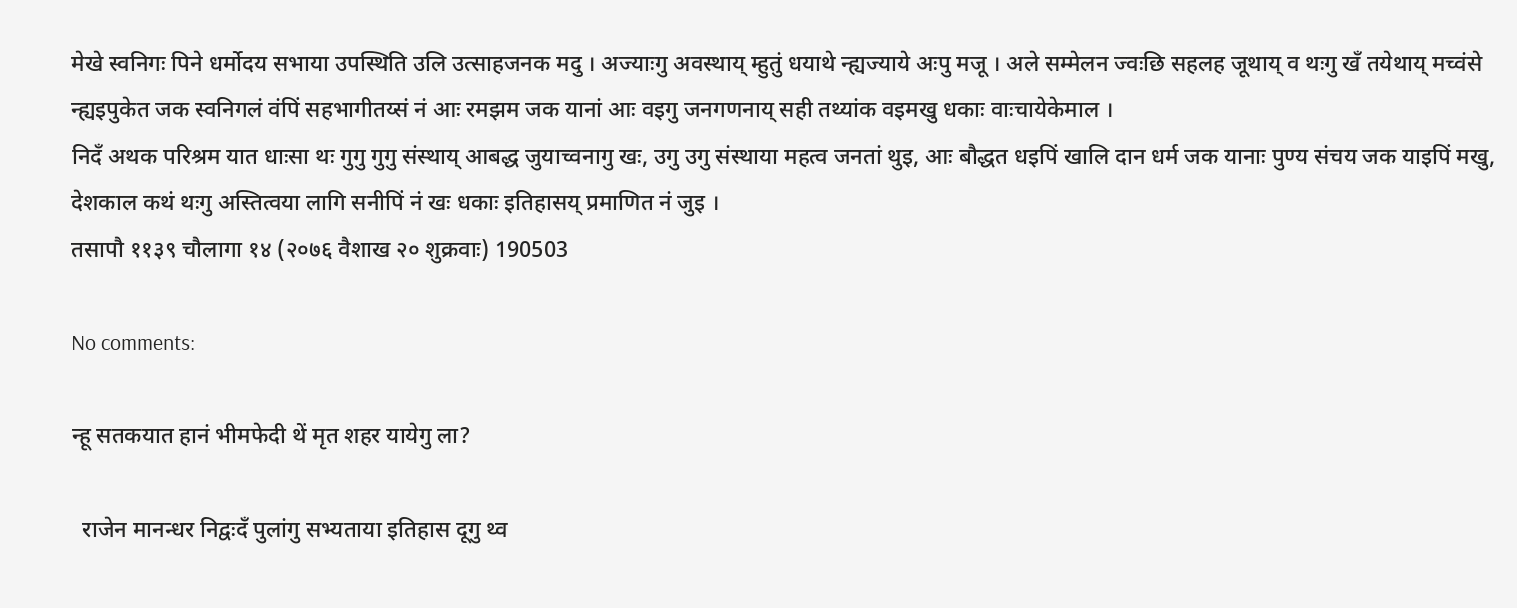मेखे स्वनिगः पिने धर्मोदय सभाया उपस्थिति उलि उत्साहजनक मदु । अज्याःगु अवस्थाय् म्हुतुं धयाथे न्ह्यज्याये अःपु मजू । अले सम्मेलन ज्वःछि सहलह जूथाय् व थःगु खँ तयेथाय् मच्वंसे न्ह्यइपुकेत जक स्वनिगलं वंपिं सहभागीतय्सं नं आः रमझम जक यानां आः वइगु जनगणनाय् सही तथ्यांक वइमखु धकाः वाःचायेकेमाल ।
निदँ अथक परिश्रम यात धाःसा थः गुगु गुगु संस्थाय् आबद्ध जुयाच्वनागु खः, उगु उगु संस्थाया महत्व जनतां थुइ, आः बौद्धत धइपिं खालि दान धर्म जक यानाः पुण्य संचय जक याइपिं मखु, देशकाल कथं थःगु अस्तित्वया लागि सनीपिं नं खः धकाः इतिहासय् प्रमाणित नं जुइ ।
तसापौ ११३९ चौलागा १४ (२०७६ वैशाख २० शुक्रवाः) 190503

No comments:

न्हू सतकयात हानं भीमफेदी थें मृत शहर यायेगु ला?

  राजेन मानन्धर निद्वःदँ पुलांगु सभ्यताया इतिहास दूगु थ्व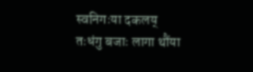स्वनिगःया दकलय् तःधंगु बजाः लागा थौंया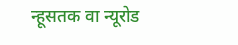न्हूसतक वा न्यूरोड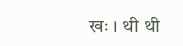खः । थी थी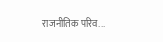राजनीतिक परिव...